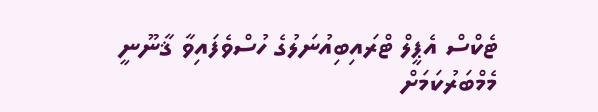ޓެކްސް އެޕީލް ޓްރައިބިއުނަލުގެ ހުސްވެފައިވާ ޤާނޫނީ މެމްބަރުކަމަށް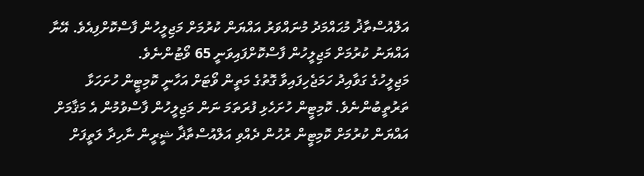އަލްއުސްތާޛު މުޙައްމަދު މުނައްވަރު އައްޔަން ކުރުމަށް މަޖިލީހުން ފާސްކޮށްފިއެވެ. އޭނާ އައްޔަނު ކުރުމަށް މަޖިލީހުން ފާސްކޮށްފައިވަނީ 65 ވޯޓުންނެވެ.
މަޖިލީހުގެ ގަވާއިދު ހަމަޖެހިފައިވާ ގޮތުގެ މަތީން ވޯޓަށް އަހާނީ ކޮމިޓީން ހުށަހަޅާ ތަރުތީބުންނެވެ. ކޮމިޓީން ހުށަހެޅި ފުރަތަމަ ނަން މަޖިލީހުން ފާސްވުމުން އެ މަޤާމަށް އައްޔަން ކުރުމަށް ކޮމިޓީން ރުހުން ދެއްވި އަލްއުސްތާޛާ ޝީރީން ނާހިދާ ލަތީފަށް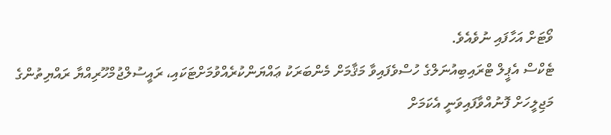ވޯޓަށް އަހާފައި ނުވެއެވެ.
ޓެކްސް އެޕީލް ޓްރައިބިއުނަލްގެ ހުސްވެފައިވާ މަޤާމަށް މެންބަރަކު ޢައްޔަންކުރެއްވުމަށްޓަކައި، ރައީސުލްޖުމްހޫރިއްޔާ ރައްޔިތުންގެ މަޖިލީހަށް ފޮނުއްވާފައިވަނީ އެކަމަށް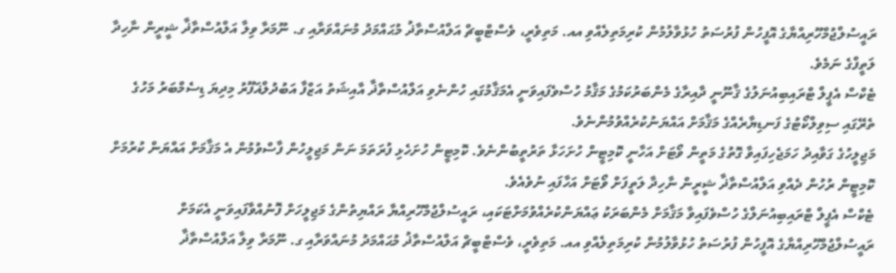ރައީސުލްޖުމްހޫރިއްޔާގެ އޮފީހުން ފުރުސަތު ހުޅުވާލުމުން ކުރިމަތިލެއްވި އއ. މަތިވެރީ، ވެސްޓްބީޗް އަލްއުސްތާޛު މުޙައްމަދު މުނައްވަރާއި ގ. ނޫމަރާ ވިލާ އަލްއުސްތާޛާ ޝީރީން ނާހިދާ ލަތީފްގެ ނަމެވެ.
ޓެކްސް އެޕީލް ޓްރައިބިއުނަލުގެ ޤާނޫނީ ދާއިރާގެ މެންބަރުކަމުގެ މަޤާމު ހުސްވެފައިވަނީ އެމަޤާމުގައި ހުންނެވި އަލްއުސްތާޛާ އާއިޝަތު އަޒްފާ އަބުދުލްޣަފޫރު މިދިޔަ ޑިސެމްބަރު މަހުގެ ތެރޭގައި ސިވިލްކޯޓުގެ ފަނޑިޔާރެއްގެ މަޤާމަށް އައްޔަނުކުރެއްވުމުންނެވެ.
މަޖިލީހުގެ ގަވާއިދު ހަމަޖެހިފައިވާ ގޮތުގެ މަތީން ވޯޓަށް އަހާނީ ކޮމިޓީން ހުށަހަޅާ ތަރުތީބުންނެވެ. ކޮމިޓީން ހުށަހެޅި ފުރަތަމަ ނަން މަޖިލީހުން ފާސްވުމުން އެ މަޤާމަށް އައްޔަން ކުރުމަށް ކޮމިޓީން ރުހުން ދެއްވި އަލްއުސްތާޛާ ޝީރީން ނާހިދާ ލަތީފަށް ވޯޓަށް އަހާފައި ނުވެއެވެ.
ޓެކްސް އެޕީލް ޓްރައިބިއުނަލްގެ ހުސްވެފައިވާ މަޤާމަށް މެންބަރަކު ޢައްޔަންކުރެއްވުމަށްޓަކައި، ރައީސުލްޖުމްހޫރިއްޔާ ރައްޔިތުންގެ މަޖިލީހަށް ފޮނުއްވާފައިވަނީ އެކަމަށް ރައީސުލްޖުމްހޫރިއްޔާގެ އޮފީހުން ފުރުސަތު ހުޅުވާލުމުން ކުރިމަތިލެއްވި އއ. މަތިވެރީ، ވެސްޓްބީޗް އަލްއުސްތާޛު މުޙައްމަދު މުނައްވަރާއި ގ. ނޫމަރާ ވިލާ އަލްއުސްތާޛާ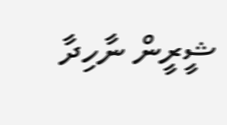ޝީރީން ނާހިދާ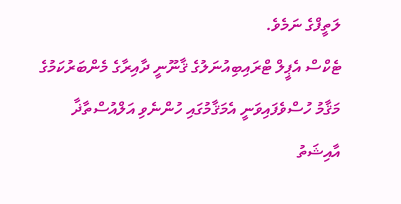ލަތީފްގެ ނަމެވެ.
ޓެކްސް އެޕީލް ޓްރައިބިއުނަލުގެ ޤާނޫނީ ދާއިރާގެ މެންބަރުކަމުގެ މަޤާމު ހުސްވެފައިވަނީ އެމަޤާމުގައި ހުންނެވި އަލްއުސްތާޛާ އާއިޝަތު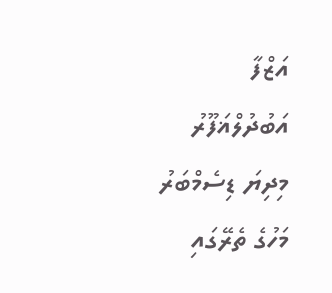އަޒްފާ އަބުދުލްޣަފޫރު މިދިޔަ ޑިސެމްބަރު މަހުގެ ތެރޭގައި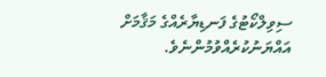ސިވިލްކޯޓުގެ ފަނޑިޔާރެއްގެ މަޤާމަށް އައްޔަނުކުރެއްވުމުންނެވެ.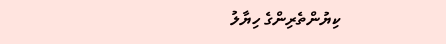ކިޔުންތެރިންގެ ހިޔާލު